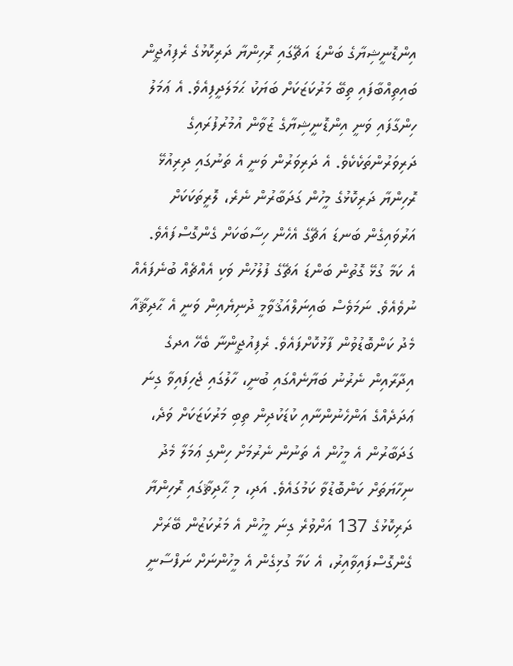އިންޑޮނީޝިޔާގެ ބަންޑަ އަޗޭގައި ރޮހިންޔާ ދަރިކޮޅުގެ ރެފިއުޖީން ބައިތިއްބާފައި ތިބޭ މަރުކަޒަކަށް ބަޔަކު ޙަމަލަދީފިއެވެ. އެ ޢަމަލު ހިންގާފައި ވަނީ އިންޑޮނީޝިޔާގެ ޒުވާން އުމުރުފުރައިގެ ދަރިވަރުންތަކެކެވެ. އެ ދަރިވަރުން ވަނީ އެ ތަނުގައި ދިރިއުޅޭ ރޮހިންޔާ ދަރިކޮޅުގެ މީހުން ގަދަބާރުން ނެރެ، ލޮރީތަކަކަށް އަރުވައިގެން ބަނޑަ އަޗޭގެ އެހެން ހިސާބަކަށް ގެންގޮސްފައެވެ.
އެ ކަމާ ގުޅޭ ގޮތުން ބަންޑަ އަޗޭގެ ފުލުހުން ވަކި އެއްޗެއް ބުނެފައެއް ނުވެއެވެ. ނަމަވެސް ބައިނަލްއަޤުވާމީ ދުނިޔެއިން ވަނީ އެ ޙާދިޘާއާ މެދު ކަންބޮޑުވުން ފާޅުކޮށްފައެވެ. ރެފިއުޖީންނާ ބެހޭ އދގެ އިދާރާއިން ނެރުނު ބަޔާނެއްގައި ބުނީ، ހާލުގައި ޖެހިފައިވާ ގިނަ ޢަދަދެއްގެ އަންހެނުންނާއި ކުޑަކުދިން ތިބި މަރުކަޒަކަށް ވަދެ، ގަދަބާރުން އެ މީހުން އެ ތަނުން ނެރުމަށް ހިންގި ޢަމަލާ މެދު ނިހާޔަތަށް ކަންބޮޑުވާ ކަމުގައެވެ. އަދި، މި ޙާދިޘާގައި ރޮހިންޔާ ދަރިކޮޅުގެ 137 އަށްވުރެ ގިނަ މީހުން އެ މަރުކަޒުން ބޭރަށް ގެންގޮސްފައިވާއިރު، އެ ކަމާ ގުޅިގެން އެ މީހުންނަށް ނަފްސާނީ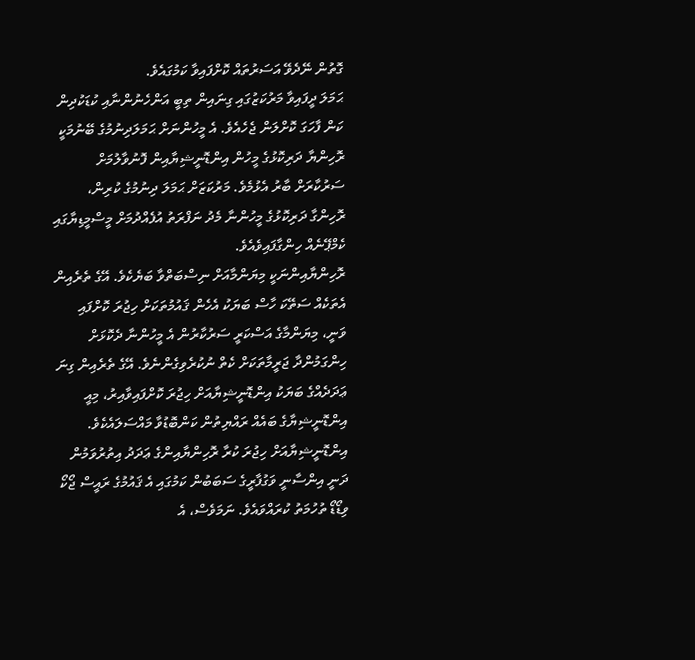ގޮތުން ނޭދެވޭ އަސަރުތައް ކޮށްފައިވާ ކަމުގައެވެ.
ޙަމަލަ ދީފައިވާ މަރުކަޒުގައި ގިނައިން ތިބީ އަންހެނުންނާއި ކުޑަކުދިން ކަން ފާހަގަ ކޮށްލަން ޖެހެއެވެ. އެ މީހުންނަށް ޙަމަލަދިނުމުގެ ބޭނުމަކީ ރޮހިންޔާ ދަރިކޮޅުގެ މީހުން އިންޑޮނީޝިޔާއިން ފޮނުވާލުމަށް ސަރުކާރަށް ބާރު އެޅުމެވެ. މަރުކަޒަށް ޙަމަލަ ދިނުމުގެ ކުރިން، ރޮހިންގާ ދަރިކޮޅުގެ މީހުންނާ މެދު ނަފްރަތު އުފެއްދުމަށް މީސްމީޑިޔާގައި ކެމްޕޭނެއް ހިންގާފައިވެއެވެ.
ރޮހިންޔާއިންނަކީ މިޔަންމާއަށް ނިސްބަތްވާ ބަޔެކެވެ. އޭގެ ތެރެއިން އެތަކެއް ސަތޭކަ ހާސް ބަޔަކު އެހެން ޤައުމުތަކަށް ހިޖުރަ ކޮށްފައި ވަނީ، މިޔަންމާގެ އަސްކަރީ ސަރުކާރުން އެ މީހުންނާ ދެކޮޅަށް ހިންގަމުންދާ ޖަރީމާތަކަށް ކެތް ނުކުރެވިގެންނެވެ. އޭގެ ތެރެއިން ގިނަ ޢަދަދެއްގެ ބަޔަކު އިންޑޮނީޝިޔާއަށް ހިޖުރަ ކޮށްފައިވާއިރު، މިއީ އިންޑޮނީޝިޔާގެ ބައެއް ރައްޔިތުން ކަންބޮޑުވާ މައްސަލައެކެވެ.
އިންޑޮނީޝިޔާއަށް ހިޖުރަ ކުރާ ރޮހިންޔާއިންގެ ޢަދަދު އިތުރުވަމުން ދަނީ އިންސާނީ ވަގުފާރީގެ ސަބަބުން ކަމުގައި އެ ޤައުމުގެ ރައީސް ޖޯކޯ ވިޑޯޑޯ ތުހުމަތު ކުރައްވައެވެ. ނަމަވެސް، އެ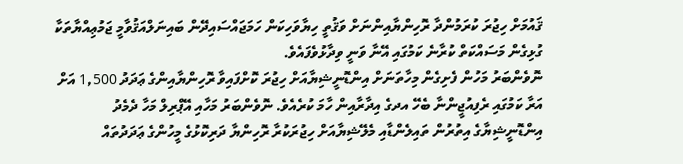ޤައުމަށް ހިޖުރަ ކުރަމުންދާ ރޮހިންޔާއިންނަށް ވަޤުތީ ހިޔާވަހިކަން ހަމަޖައްސައިދޭން ބައިނަލްއަޤުވާމީ ޖަމުޢިއްޔާތަކާ ގުޅިގެން މަސައްކަތް ކުރާނެ ކަމުގައި އޭނާ ވަނީ ވިދާޅުވެފައެވެ.
ނޮވެންބަރު މަހުން ފެށިގެން މިހާތަނަށް އިންޑޮނީޝިޔާއަށް ހިޖުރަ ކޮށްފައިވާ ރޮހިންޔާއިންގެ ޢަދަދު 1,500 އަށް އަރާ ކަމުގައި ރެފިއުޖީންނާ ބެހޭ އދގެ އިދާރާއިން ހާމަ ކުރެއެވެ. ނޮވެންބަރު މަހާއި އޭޕްރިލް މަހާ ދެމެދު އިންޑޮނީޝިޔާގެ އިތުރުން ތައިލެންޑާއި މެލޭޝިޔާއަށް ހިޖުރަކުރާ ރޮހިންޔާ ދަރިކޮޅުގެ މީހުންގެ ޢަދަދުތައް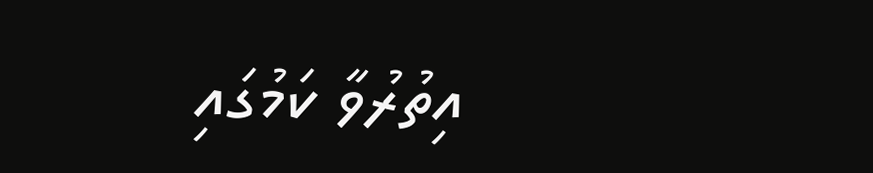އިތުރުވާ ކަމުގައި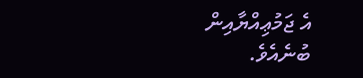އެ ޖަމުޢިއްޔާއިން ބުނެއެވެ.